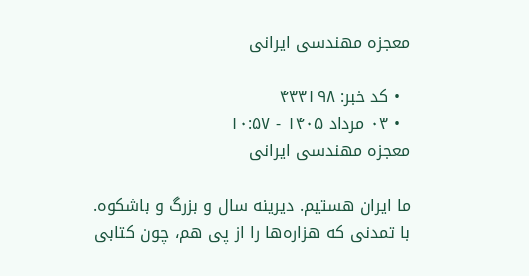معجزه مهندسی ایرانی

  • کد خبر: ۴۳۳۱۹۸
  • ۰۳ مرداد ۱۴۰۵ - ۱۰:۵۷
معجزه مهندسی ایرانی

ما ایران هستیم. دیرینه سال و بزرگ و باشکوه. با تمدنی که هزاره‌ها را از پی هم، چون کتابی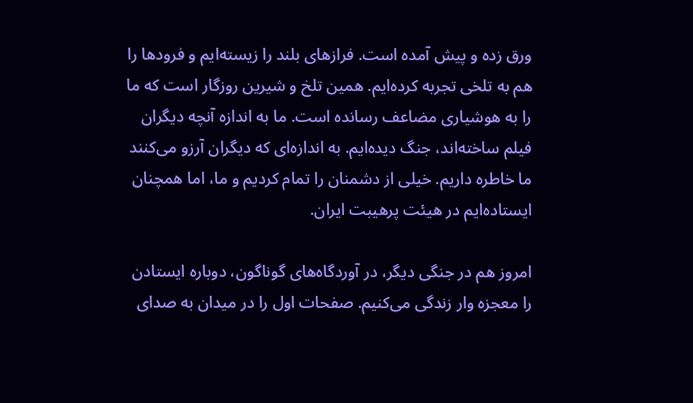ورق زده و پیش آمده است. فراز‌های بلند را زیسته‌ایم و فرود‌ها را هم به تلخی تجربه کرده‌ایم. همین تلخ و شیرین روزگار است که ما را به هوشیاری مضاعف رسانده است. ما به اندازه آنچه دیگران فیلم ساخته‌اند، جنگ دیده‌ایم. به اندازه‌ای که دیگران آرزو می‌کنند ما خاطره داریم. خیلی از دشمنان را تمام کردیم و ما، اما همچنان ایستاده‌ایم در هیئت پرهیبت ایران.

امروز هم در جنگی دیگر، در آوردگاه‌های گوناگون، دوباره ایستادن را معجزه وار زندگی می‌کنیم. صفحات اول را در میدان به صدای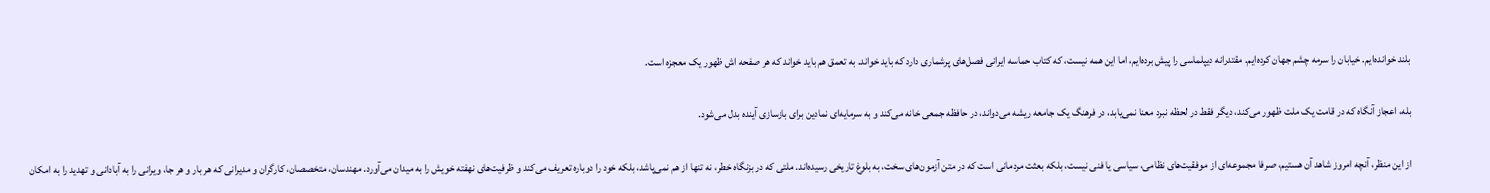بلند خوانده‌ایم. خیابان را سرمه چشم جهان کرده‌ایم. مقتدرانه دیپلماسی را پیش برده‌ایم، اما این همه نیست، که کتاب حماسه ایرانی فصل‌های پرشماری دارد که باید خواند. به تعمق هم باید خواند که هر صفحه اش ظهور یک معجزه است.

بله، اعجاز آنگاه که در قامت یک ملت ظهور می‌کند، دیگر فقط در لحظه نبرد معنا نمی‌یابد، در فرهنگ یک جامعه ریشه می‌دواند، در حافظه جمعی خانه می‌کند و به سرمایه‌ای نمادین برای بازسازی آینده بدل می‌شود.

از این منظر، آنچه امروز شاهد آن هستیم، صرفا مجموعه‌ای از موفقیت‌های نظامی، سیاسی یا فنی نیست، بلکه بعثت مردمانی است که در متن آزمون‌های سخت، به بلوغ تاریخی رسیده‌اند. ملتی که در بزنگاه خطر، نه تنها از هم نمی‌پاشد، بلکه خود را دوباره تعریف می‌کند و ظرفیت‌های نهفته خویش را به میدان می‌آورد. مهندسان، متخصصان، کارگران و مدیرانی که هر بار و هر جا، ویرانی را به آبادانی و تهدید را به امکان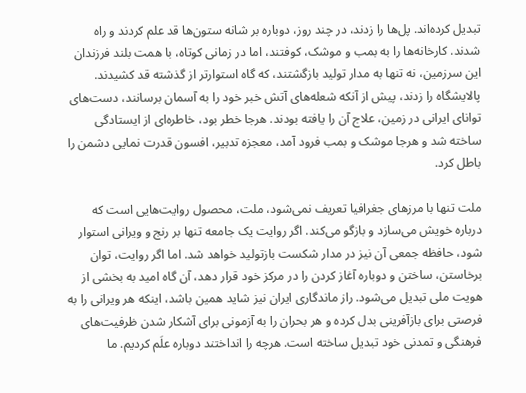تبدیل کرده‌اند. پل‌ها را زدند، در چند روز، دوباره بر شانه ستون‌ها قد علم کردند و راه شدند. کارخانه‌ها را به بمب و موشک، کوفتند، اما در زمانی کوتاه، با همت بلند فرزندان این سرزمین، نه تنها به مدار تولید بازگشتند، که گاه استوارتر از گذشته قد کشیدند. پالایشگاه را زدند، پیش از آنکه شعله‌های آتش خبر خود را به آسمان برسانند، دست‌های توانای ایرانی در زمین، علاج آن را یافته بودند. هرجا خطر بود، خاطره‌ای از ایستادگی ساخته شد و هرجا موشک و بمب فرود آمد، معجزه تدبیر، افسون قدرت نمایی دشمن را باطل کرد.

ملت تنها با مرز‌های جغرافیا تعریف نمی‌شود، ملت، محصول روایت‌هایی است که درباره خویش می‌سازد و بازگو می‌کند. اگر روایت یک جامعه تنها بر رنج و ویرانی استوار شود، حافظه جمعی آن نیز در مدار شکست بازتولید خواهد شد. اما اگر روایت، توان برخاستن، ساختن و دوباره آغاز کردن را در مرکز خود قرار دهد، آن گاه امید به بخشی از هویت ملی تبدیل می‌شود. راز ماندگاری ایران نیز شاید همین باشد، اینکه هر ویرانی را به فرصتی برای بازآفرینی بدل کرده و هر بحران را به آزمونی برای آشکار شدن ظرفیت‌های فرهنگی و تمدنی خود تبدیل ساخته است. هرچه را انداختند دوباره علَم کردیم. ما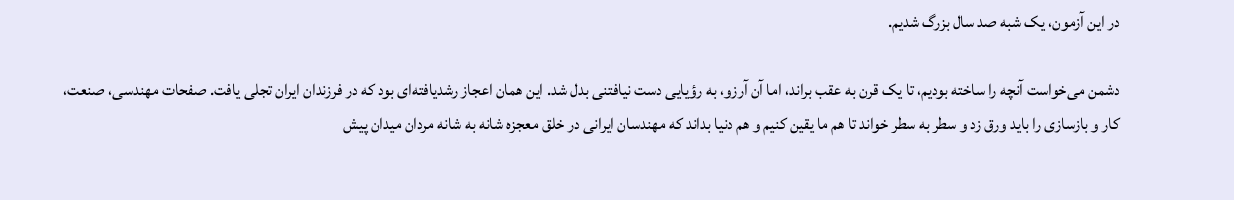در این آزمون، یک شبه صد سال بزرگ شدیم.

دشمن می‌خواست آنچه را ساخته بودیم، تا یک قرن به عقب براند، اما آن آرزو، به رؤیایی دست نیافتنی بدل شد. این همان اعجاز رشدیافته‌ای بود که در فرزندان ایران تجلی یافت. صفحات مهندسی، صنعت، کار و بازسازی را باید ورق زد و سطر به سطر خواند تا هم ما یقین کنیم و هم دنیا بداند که مهندسان ایرانی در خلق معجزه شانه به شانه مردان میدان پیش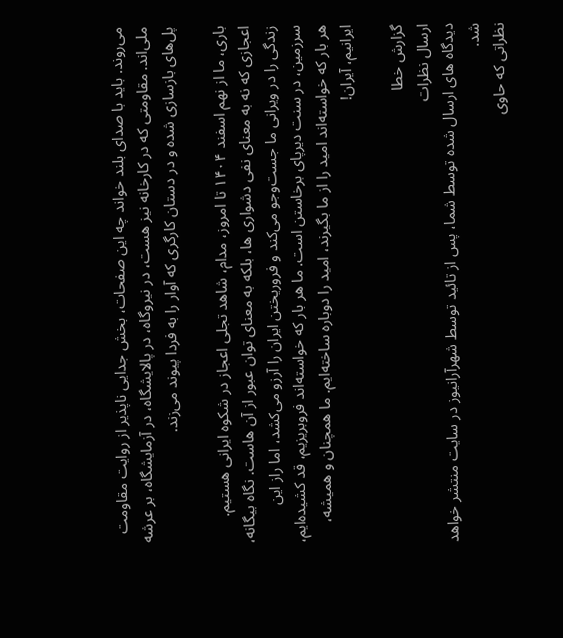می‌روند. باید با صدای بلند خواند چه این صفحات، بخش جدایی ناپذیر از روایت مقاومت ملی‌اند. مقاومتی که در کارخانه نیز هست، در نیروگاه، در پالایشگاه، در آزمایشگاه، بر عرشه پل‌های بازسازی شده و در دستان کارگری که آوار را به فردا پیوند می‌زند.

باری، ما از نهم اسفند ۱۴۰۴ تا امروز، مدام، شاهد تجلی اعجاز در شکوه ایرانی هستیم. اعجازی که نه به معنای نفی دشواری ها، بلکه به معنای توان عبور از آن هاست. نگاه بیگانه، زندگی را در ویرانی ما جست‌و‌جو می‌کند و فروریختن ایران را آرزو می‌کشد، اما راز این سرزمین، در سنت دیرپای برخاستن است. ما هر بار که خواسته‌اند فروبریزیم، قد کشیده‌ایم، هر بار که خواسته‌اند امید را از ما بگیرند، امید را دوباره ساخته‌ایم. ما همچنان و همیشه، ایرانیم، آیران!

گزارش خطا
ارسال نظرات
دیدگاه های ارسال شده توسط شما، پس از تائید توسط شهرآرانیوز در سایت منتشر خواهد شد.
نظراتی که حاوی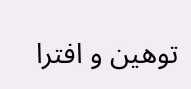توهین و افترا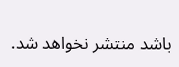باشد منتشر نخواهد شد.